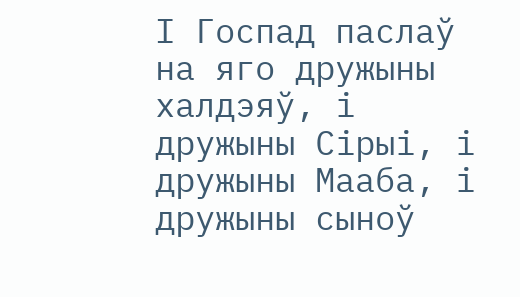І Госпад паслаў на яго дружыны халдэяў, і дружыны Сірыі, і дружыны Мааба, і дружыны сыноў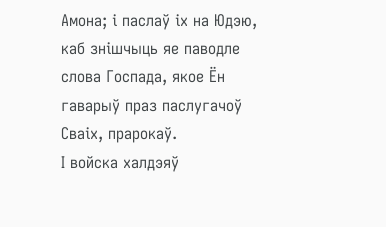Амона; і паслаў іх на Юдэю, каб знішчыць яе паводле слова Госпада, якое Ён гаварыў праз паслугачоў Сваіх, прарокаў.
І войска халдэяў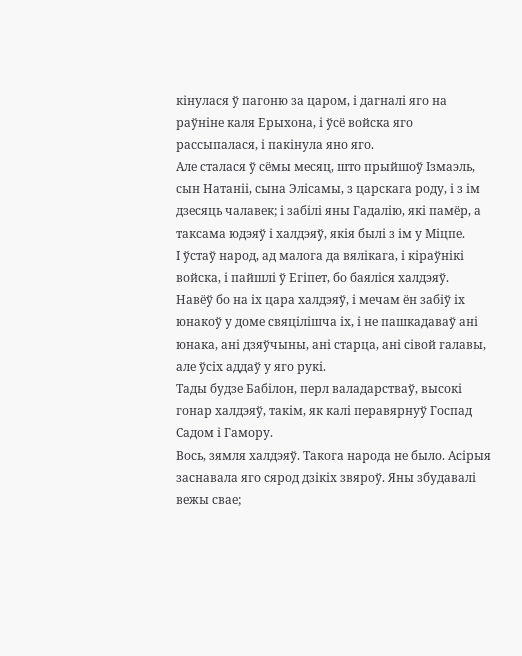кінулася ў пагоню за царом, і дагналі яго на раўніне каля Ерыхона, і ўсё войска яго рассыпалася, і пакінула яно яго.
Але сталася ў сёмы месяц, што прыйшоў Ізмаэль, сын Натаніі, сына Элісамы, з царскага роду, і з ім дзесяць чалавек; і забілі яны Гадалію, які памёр, а таксама юдэяў і халдэяў, якія былі з ім у Міцпе.
І ўстаў народ, ад малога да вялікага, і кіраўнікі войска, і пайшлі ў Егіпет, бо баяліся халдэяў.
Навёў бо на іх цара халдэяў, і мечам ён забіў іх юнакоў у доме свяцілішча іх, і не пашкадаваў ані юнака, ані дзяўчыны, ані старца, ані сівой галавы, але ўсіх аддаў у яго рукі.
Тады будзе Бабілон, перл валадарстваў, высокі гонар халдэяў, такім, як калі перавярнуў Госпад Садом і Гамору.
Вось, зямля халдэяў. Такога народа не было. Асірыя заснавала яго сярод дзікіх звяроў. Яны збудавалі вежы свае;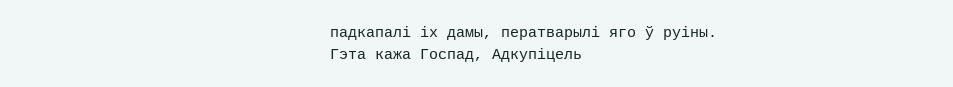падкапалі іх дамы, ператварылі яго ў руіны.
Гэта кажа Госпад, Адкупіцель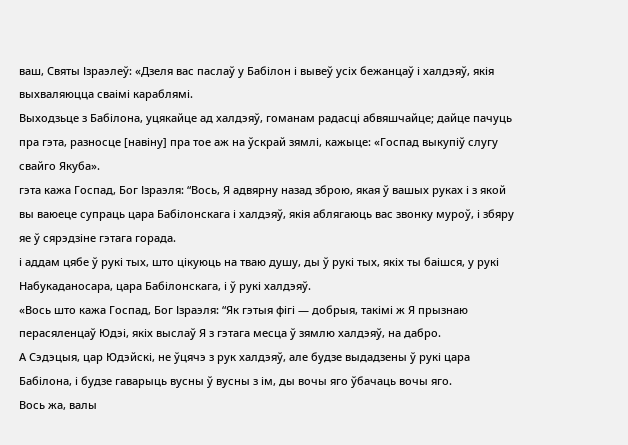ваш, Святы Ізраэлеў: «Дзеля вас паслаў у Бабілон і вывеў усіх бежанцаў і халдэяў, якія выхваляюцца сваімі караблямі.
Выходзьце з Бабілона, уцякайце ад халдэяў, гоманам радасці абвяшчайце; дайце пачуць пра гэта, разносце [навіну] пра тое аж на ўскрай зямлі, кажыце: «Госпад выкупіў слугу свайго Якуба».
гэта кажа Госпад, Бог Ізраэля: “Вось, Я адвярну назад зброю, якая ў вашых руках і з якой вы ваюеце супраць цара Бабілонскага і халдэяў, якія аблягаюць вас звонку муроў, і збяру яе ў сярэдзіне гэтага горада.
і аддам цябе ў рукі тых, што цікуюць на тваю душу, ды ў рукі тых, якіх ты баішся, у рукі Набукаданосара, цара Бабілонскага, і ў рукі халдэяў.
«Вось што кажа Госпад, Бог Ізраэля: “Як гэтыя фігі — добрыя, такімі ж Я прызнаю перасяленцаў Юдэі, якіх выслаў Я з гэтага месца ў зямлю халдэяў, на дабро.
А Сэдэцыя, цар Юдэйскі, не ўцячэ з рук халдэяў, але будзе выдадзены ў рукі цара Бабілона, і будзе гаварыць вусны ў вусны з ім, ды вочы яго ўбачаць вочы яго.
Вось жа, валы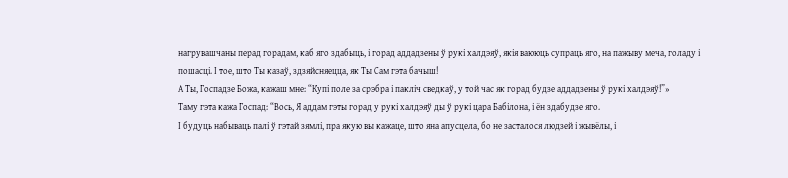нагрувашчаны перад горадам, каб яго здабыць, і горад аддадзены ў рукі халдэяў, якія ваююць супраць яго, на пажыву меча, голаду і пошасці. І тое, што Ты казаў, здзяйсняецца, як Ты Сам гэта бачыш!
А Ты, Госпадзе Божа, кажаш мне: “Купі поле за срэбра і пакліч сведкаў, у той час як горад будзе аддадзены ў рукі халдэяў!”»
Таму гэта кажа Госпад: “Вось, Я аддам гэты горад у рукі халдэяў ды ў рукі цара Бабілона, і ён здабудзе яго.
І будуць набываць палі ў гэтай зямлі, пра якую вы кажаце, што яна апусцела, бо не засталося людзей і жывёлы, і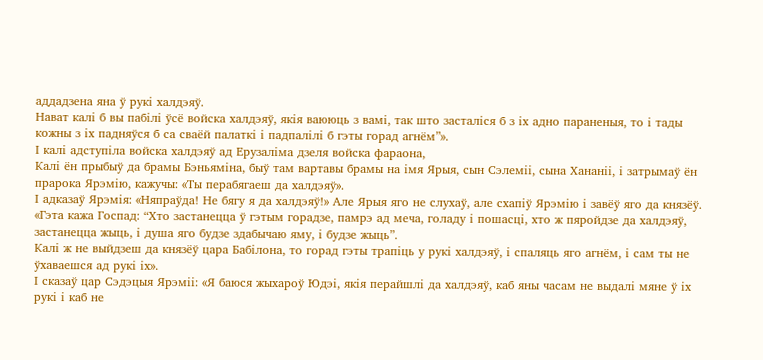аддадзена яна ў рукі халдэяў.
Нават калі б вы пабілі ўсё войска халдэяў, якія ваююць з вамі, так што засталіся б з іх адно параненыя, то і тады кожны з іх падняўся б са сваёй палаткі і падпалілі б гэты горад агнём”».
І калі адступіла войска халдэяў ад Ерузаліма дзеля войска фараона,
Калі ён прыбыў да брамы Бэньяміна, быў там вартавы брамы на імя Ярыя, сын Сэлеміі, сына Хананіі, і затрымаў ён прарока Ярэмію, кажучы: «Ты перабягаеш да халдэяў».
І адказаў Ярэмія: «Няпраўда! Не бягу я да халдэяў!» Але Ярыя яго не слухаў, але схапіў Ярэмію і завёў яго да князёў.
«Гэта кажа Госпад: “Хто застанецца ў гэтым горадзе, памрэ ад меча, голаду і пошасці, хто ж пяройдзе да халдэяў, застанецца жыць, і душа яго будзе здабычаю яму, і будзе жыць”.
Калі ж не выйдзеш да князёў цара Бабілона, то горад гэты трапіць у рукі халдэяў, і спаляць яго агнём, і сам ты не ўхаваешся ад рукі іх».
І сказаў цар Сэдэцыя Ярэміі: «Я баюся жыхароў Юдэі, якія перайшлі да халдэяў, каб яны часам не выдалі мяне ў іх рукі і каб не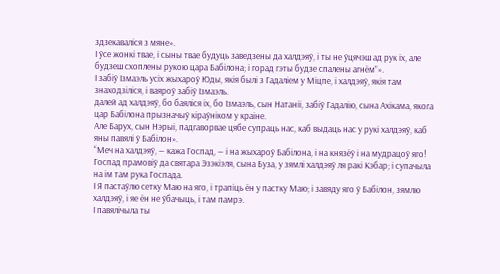здзекаваліся з мяне».
І ўсе жонкі твае, і сыны твае будуць заведзены да халдэяў, і ты не ўцячэш ад рук іх, але будзеш схоплены рукою цара Бабілона; і горад гэты будзе спалены агнём”».
І забіў Ізмаэль усіх жыхароў Юды, якія былі з Гадаліем у Міцпе, і халдэяў, якія там знаходзіліся, і ваяроў забіў Ізмаэль.
далей ад халдэяў, бо баяліся іх, бо Ізмаэль, сын Натаніі, забіў Гадалію, сына Ахікама, якога цар Бабілона прызначыў кіраўніком у краіне.
Але Барух, сын Нэрыі, падгаворвае цябе супраць нас, каб выдаць нас у рукі халдэяў, каб яны павялі ў Бабілон».
“Меч на халдэяў, — кажа Госпад, — і на жыхароў Бабілона, і на князёў і на мудрацоў яго!
Госпад прамовіў да святара Эзэкіэля, сына Буза, у зямлі халдэяў ля ракі Кэбар; і супачыла на ім там рука Госпада.
І Я пастаўлю сетку Маю на яго, і трапіць ён у пастку Маю; і завяду яго ў Бабілон, зямлю халдэяў, і яе ён не ўбачыць, і там памрэ.
І павялічыла ты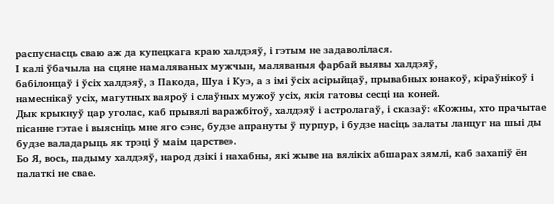распуснасць сваю аж да купецкага краю халдэяў, і гэтым не задаволілася.
І калі ўбачыла на сцяне намаляваных мужчын, маляваныя фарбай выявы халдэяў,
бабілонцаў і ўсіх халдэяў, з Пакода, Шуа і Куэ, а з імі ўсіх асірыйцаў, прывабных юнакоў, кіраўнікоў і намеснікаў усіх, магутных ваяроў і слаўных мужоў усіх, якія гатовы сесці на коней.
Дык крыкнуў цар уголас, каб прывялі варажбітоў, халдэяў і астролагаў, і сказаў: «Кожны, хто прачытае пісанне гэтае і выясніць мне яго сэнс, будзе апрануты ў пурпур, і будзе насіць залаты ланцуг на шыі ды будзе валадарыць як трэці ў маім царстве».
Бо Я, вось, падыму халдэяў, народ дзікі і нахабны, які жыве на вялікіх абшарах зямлі, каб захапіў ён палаткі не свае.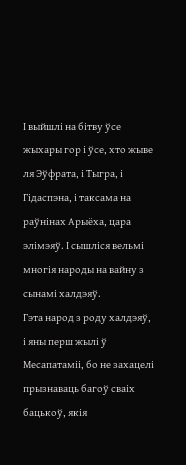І выйшлі на бітву ўсе жыхары гор і ўсе, хто жыве ля Эўфрата, і Тыгра, і Гідаспэна, і таксама на раўнінах Арыёха, цара элімэяў. І сышліся вельмі многія народы на вайну з сынамі халдэяў.
Гэта народ з роду халдэяў,
і яны перш жылі ў Месапатаміі, бо не захацелі прызнаваць багоў сваіх бацькоў, якія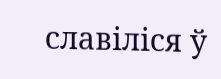славіліся ў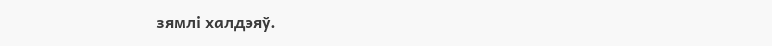зямлі халдэяў.